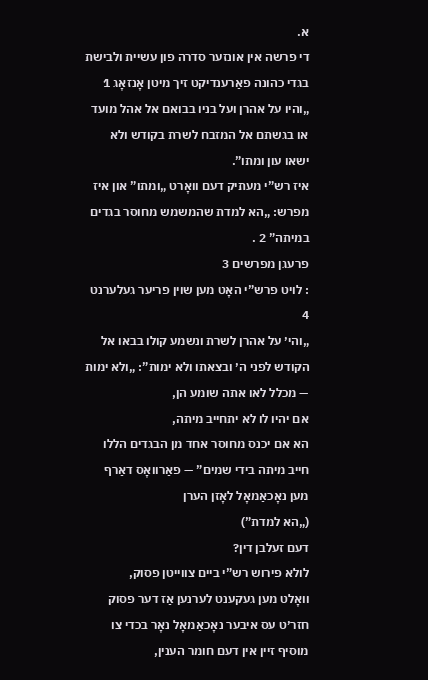א.
די פרשה אין אונזער סדרה פון עשיית ולבישת בגדי כהונה פאַרענדיקט זיך מיטן אָנזאָג 1
„והיו על אהרן ועל בניו בבואם אל אהל מועד או בגשתם אל המזבח לשרת בקודש ולא ישאו עון ומתו”.
איז רש”י מעתיק דעם וואָרט „ומתו” און איז מפרש: „הא למדת שהמשמש מחוסר בגדים במיתה” 2 .
פרעגן מפרשים 3
: לויט פרש”י האָט מען שוין פריער געלערנט 4
„והי׳ על אהרן לשרת ונשמע קולו בבאו אל הקודש לפני ה׳ ובצאתו ולא ימות”: „ולא ימות — מכלל לאו אתה שומע הן,
אם יהיו לו לא יתחייב מיתה,
הא אם יכנס מחוסר אחד מן הבגדים הללו חייב מיתה בידי שמים” — פאַרוואָס דאַרף מען נאָכאַמאָל לאָזן הערן
(„הא למדת”)
דעם זעלבן דין?
לולא פירוש רש”י ביים צווייטן פסוק,
וואָלט מען געקענט לערנען אַז דער פסוק חזר׳ט עס איבער נאָכאַמאָל נאָר בכדי צו מוסיף זיין אין דעם חומר הענין,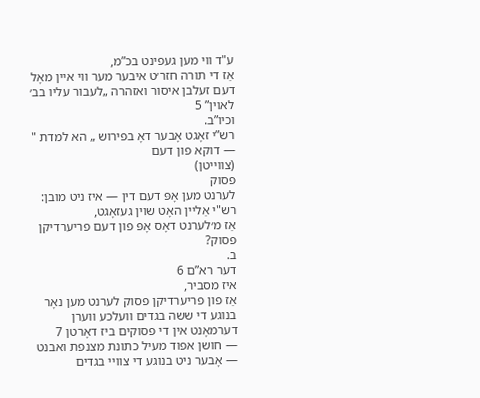ע"ד ווי מען געפינט בכ”מ,
אַז די תורה חזר׳ט איבער מער ווי איין מאָל דעם זעלבן איסור ואזהרה „לעבור עליו בב׳ לאוין” 5
וכיו”ב.
רש”י זאָגט אָבער דאָ בפירוש „ הא למדת " — דוקא פון דעם
(צווייטן)
פסוק
לערנט מען אָפּ דעם דין — איז ניט מובן: רש"י אַליין האָט שוין געזאָגט,
אַז מ׳לערנט דאָס אָפּ פון דעם פריערדיקן פסוק?
ב.
דער רא”ם 6
איז מסביר,
אַז פון פריערדיקן פסוק לערנט מען נאָר בנוגע די ששה בגדים וועלכע ווערן דערמאָנט אין די פסוקים ביז דאָרטן 7
— חושן אפוד מעיל כתונת מצנפת ואבנט — אָבער ניט בנוגע די צוויי בגדים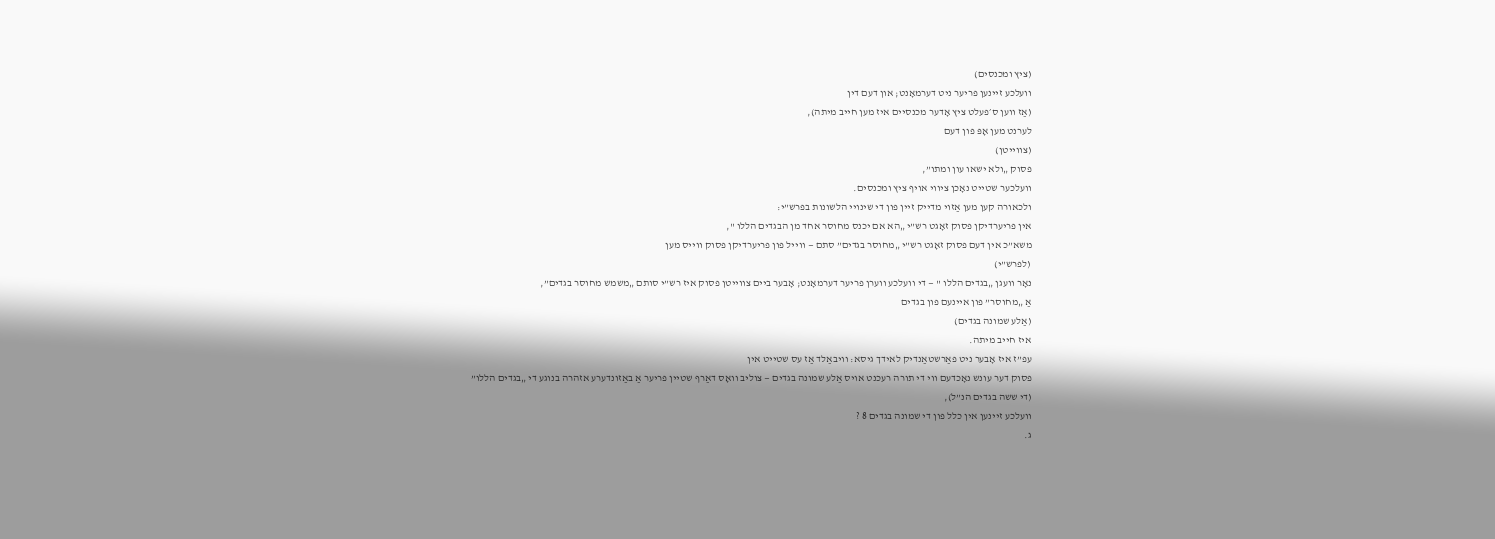(ציץ ומכנסים)
וועלכע זיינען פריער ניט דערמאָנט; און דעם דין
(אַז ווען ס׳פעלט ציץ אָדער מכנסיים איז מען חייב מיתה),
לערנט מען אָפּ פון דעם
(צווייטן)
פסוק „ולא ישאו עון ומתו”,
וועלכער שטייט נאָכן ציווי אויף ציץ ומכנסים.
ולכאורה קען מען אַזוי מדייק זיין פון די שינויי הלשונות בפרש”י:
אין פריערדיקן פסוק זאָגט רש”י „הא אם יכנס מחוסר אחד מן הבגדים הללו ",
משא”כ אין דעם פסוק זאָגט רש”י „מחוסר בגדים” סתם — ווייל פון פריערדיקן פסוק ווייס מען
(לפרש”י)
נאָר וועגן „בגדים הללו " — די וועלכע ווערן פריער דערמאָנט; אָבער ביים צווייטן פסוק איז רש”י סותם „משמש מחוסר בגדים”,
אַ „מחוסר” פון איינעם פון בגדים
(אַלע שמונה בגדים)
איז חייב מיתה.
עפ”ז איז אָבער ניט פאַרשטאַנדיק לאידך גיסא: וויבאַלד אַז עס שטייט אין
פסוק דער עונש נאָכדעם ווי די תורה רעכנט אויס אַלע שמונה בגדים — צוליב וואָס דאַרף שטיין פריער אַ באַזונדערע אזהרה בנוגע די „בגדים הללו”
(די ששה בגדים הנ”ל),
וועלכע זיינען אין כלל פון די שמונה בגדים 8 ?
ג.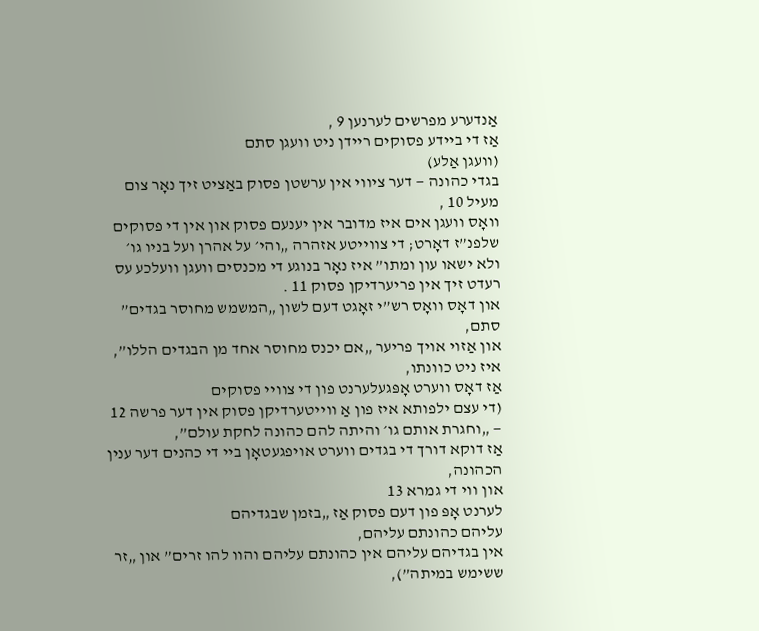אַנדערע מפרשים לערנען 9 ,
אַז די ביידע פסוקים ריידן ניט וועגן סתם
(וועגן אַלע)
בגדי כהונה — דער ציווי אין ערשטן פסוק באַציט זיך נאָר צום מעיל 10 ,
וואָס וועגן אים איז מדובר אין יענעם פסוק און אין די פסוקים שלפנ”ז דאָרט; די צווייטע אזהרה „והי׳ על אהרן ועל בניו גו׳ ולא ישאו עון ומתו” איז נאָר בנוגע די מכנסים וועגן וועלכע עס רעדט זיך אין פריערדיקן פסוק 11 .
און דאָס וואָס רש”י זאָגט דעם לשון „המשמש מחוסר בגדים” סתם,
און אַזוי אויך פריער „אם יכנס מחוסר אחד מן הבגדים הללו”,
איז ניט כוונתו,
אַז דאָס ווערט אָפּגעלערנט פון די צוויי פסוקים
(די עצם ילפותא איז פון אַ ווייטערדיקן פסוק אין דער פרשה 12
— „וחגרת אותם גו׳ והיתה להם כהונה לחקת עולם”,
אַז דוקא דורך די בגדים ווערט אויפגעטאָן ביי די כהנים דער ענין הכהונה,
און ווי די גמרא 13
לערנט אָפּ פון דעם פסוק אַז „בזמן שבגדיהם
עליהם כהונתם עליהם,
אין בגדיהם עליהם אין כהונתם עליהם והוו להו זרים” און „זר ששימש במיתה”),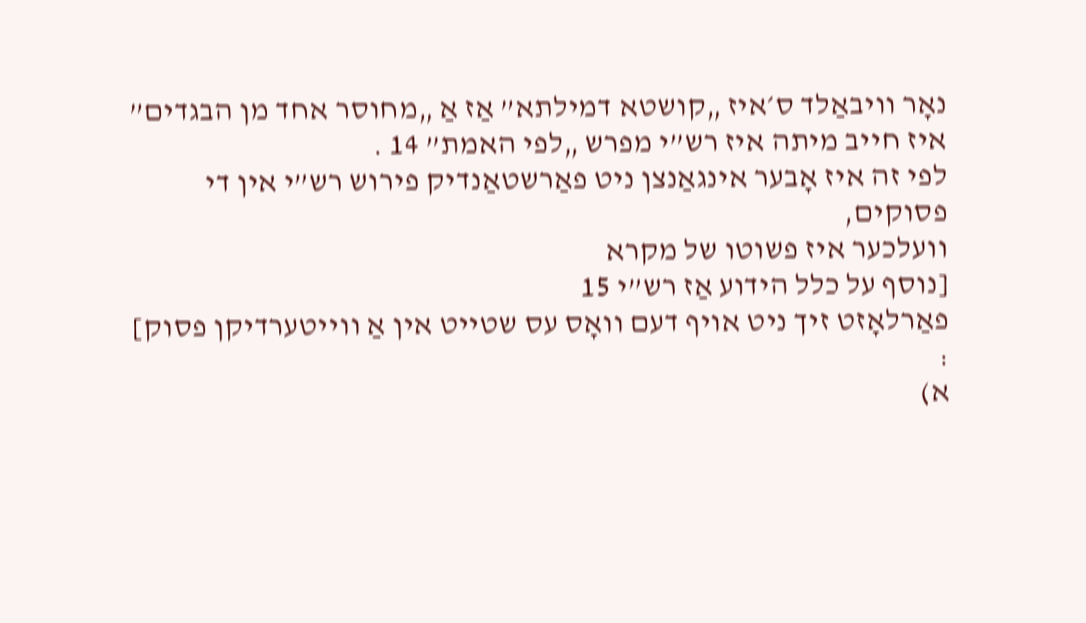נאָר וויבאַלד ס׳איז „קושטא דמילתא” אַז אַ „מחוסר אחד מן הבגדים” איז חייב מיתה איז רש”י מפרש „לפי האמת” 14 .
לפי זה איז אָבער אינגאַנצן ניט פאַרשטאַנדיק פירוש רש”י אין די פסוקים,
וועלכער איז פשוטו של מקרא
[נוסף על כלל הידוע אַז רש”י 15
פאַרלאָזט זיך ניט אויף דעם וואָס עס שטייט אין אַ ווייטערדיקן פסוק]
:
א)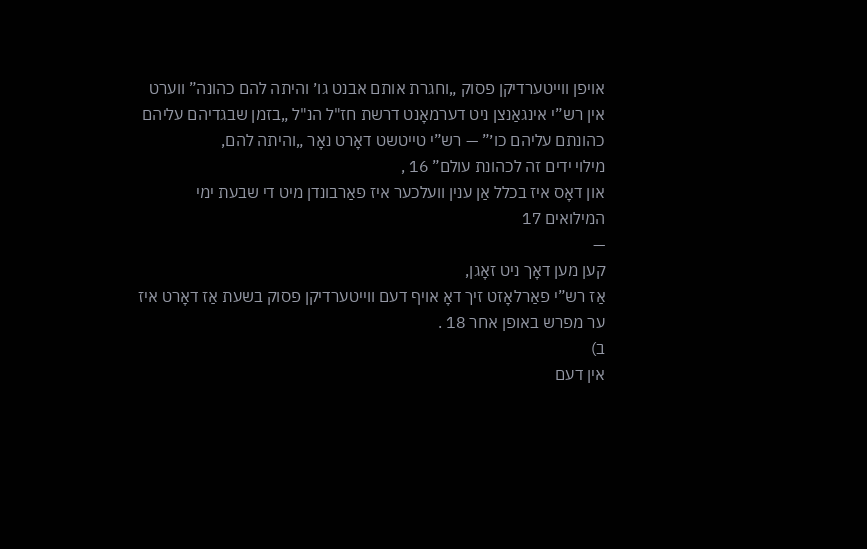אויפן ווייטערדיקן פסוק „וחגרת אותם אבנט גו׳ והיתה להם כהונה” ווערט אין רש”י אינגאַנצן ניט דערמאָנט דרשת חז"ל הנ"ל „בזמן שבגדיהם עליהם כהונתם עליהם כו׳” — רש”י טייטשט דאָרט נאָר „והיתה להם,
מילוי ידים זה לכהונת עולם” 16 ,
און דאָס איז בכלל אַן ענין וועלכער איז פאַרבונדן מיט די שבעת ימי המילואים 17
—
קען מען דאָך ניט זאָגן,
אַז רש”י פאַרלאָזט זיך דאָ אויף דעם ווייטערדיקן פסוק בשעת אַז דאָרט איז ער מפרש באופן אחר 18 .
ב)
אין דעם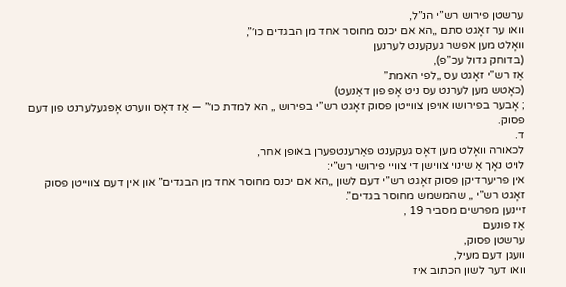ערשטן פירוש רש”י הנ”ל,
וואו ער זאָגט סתם „הא אם יכנס מחוסר אחד מן הבגדים כו׳”,
וואָלט מען אפשר געקענט לערנען
(בדוחק גדול עכ”פ),
אַז רש”י זאָגט עס „לפי האמת”
(כאָטש מען לערנט עס ניט אָפּ פון דאַנעט)
; אָבער בפירושו אויפן צווייטן פסוק זאָגט רש”י בפירוש „ הא למדת כו׳” — אַז דאָס ווערט אָפּגעלערנט פון דעם פסוק.
ד.
לכאורה וואָלט מען דאָס געקענט פאַרענטפערן באופן אחר,
לויט נאָך אַ שינוי צווישן די צוויי פירושי רש”י:
אין פריערדיקן פסוק זאָגט רש”י דעם לשון „הא אם יכנס מחוסר אחד מן הבגדים” און אין דעם צווייטן פסוק זאָגט רש”י „ שהמשמש מחוסר בגדים”.
זיינען מפרשים מסביר 19 ,
אַז פונעם
ערשטן פסוק,
וועגן דעם מעיל,
וואו דער לשון הכתוב איז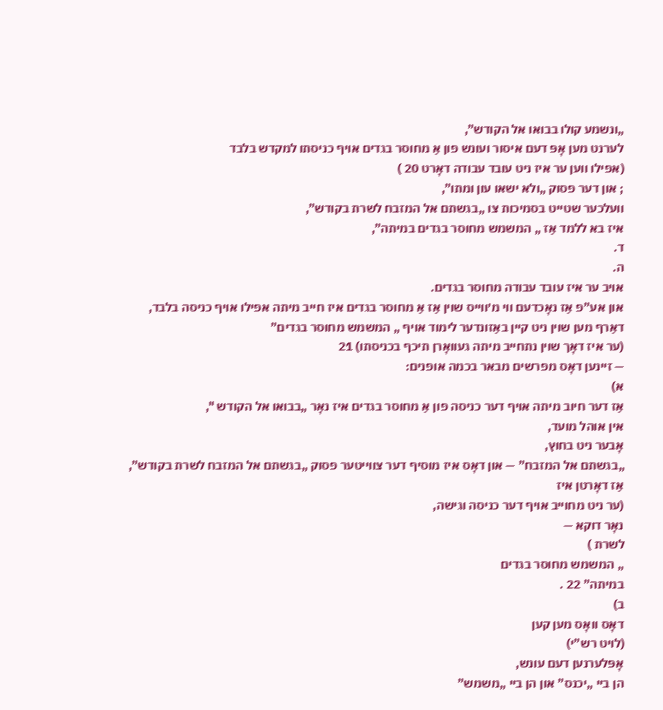„ונשמע קולו בבואו אל הקודש”,
לערנט מען אָפּ דעם איסור ועונש פון אַ מחוסר בגדים אויף כניסתו למקדש בלבד
(אפילו ווען ער איז ניט עובד עבודה דאָרט 20 )
; און דער פסוק „ולא ישאו עון ומתו”,
וועלכער שטייט בסמיכות צו „בגשתם אל המזבח לשרת בקודש”,
איז בא ללמד אַז „ המשמש מחוסר בגדים במיתה”,
ד.
ה.
אויב ער איז עובד עבודה מחוסר בגדים.
און אע”פ אַז נאָכדעם ווי מ׳ווייס שוין אַז אַ מחוסר בגדים איז חייב מיתה אפילו אויף כניסה בלבד,
דאַרף מען שוין ניט קיין באַזונדער לימוד אויף „ המשמש מחוסר בגדים”
(ער איז דאָך שוין נתחייב מיתה געוואָרן תיכף בכניסתו) 21
— זיינען דאָס מפרשים מבאר בכמה אופנים:
א)
אַז דער חיוב מיתה אויף דער כניסה פון אַ מחוסר בגדים איז נאָר „בבואו אל הקודש ",
אין אוהל מועד,
אָבער ניט בחוץ,
„בגשתם אל המזבח” — און דאָס איז מוסיף דער צווייטער פסוק „בגשתם אל המזבח לשרת בקודש”,
אַז דאָרטן איז
(ער ניט מחוייב אויף דער כניסה וגישה,
נאָר דוקא —
לשרת )
„ המשמש מחוסר בגדים
במיתה” 22 .
ב)
דאָס וואָס מען קען
(לויט רש”י)
אָפּלערנען דעם עונש,
הן ביי „יכנס” און הן ביי „משמש”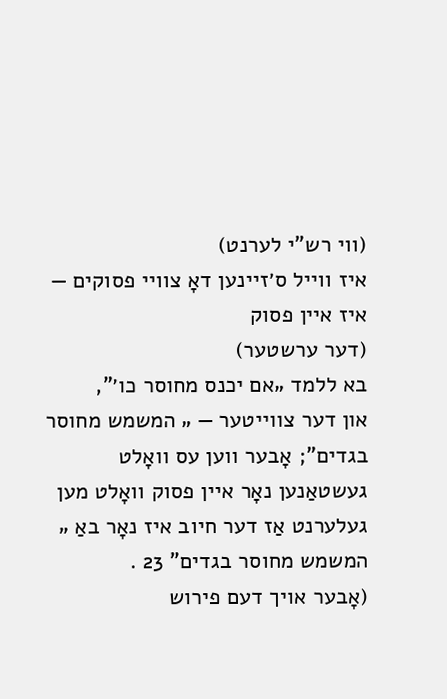(ווי רש”י לערנט)
איז ווייל ס׳זיינען דאָ צוויי פסוקים — איז איין פסוק
(דער ערשטער)
בא ללמד „אם יכנס מחוסר כו׳”,
און דער צווייטער — „ המשמש מחוסר בגדים”; אָבער ווען עס וואָלט געשטאַנען נאָר איין פסוק וואָלט מען געלערנט אַז דער חיוב איז נאָר באַ „ המשמש מחוסר בגדים” 23 .
(אָבער אויך דעם פירוש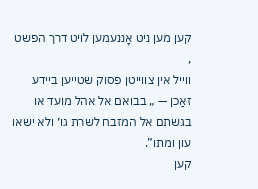קען מען ניט אָננעמען לויט דרך הפשט ,
ווייל אין צווייטן פסוק שטייען ביידע זאַכן — „ בבואם אל אהל מועד או בגשתם אל המזבח לשרת גו׳ ולא ישאו עון ומתו”.
קען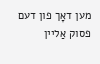מען דאָך פון דעם פסוק אַליין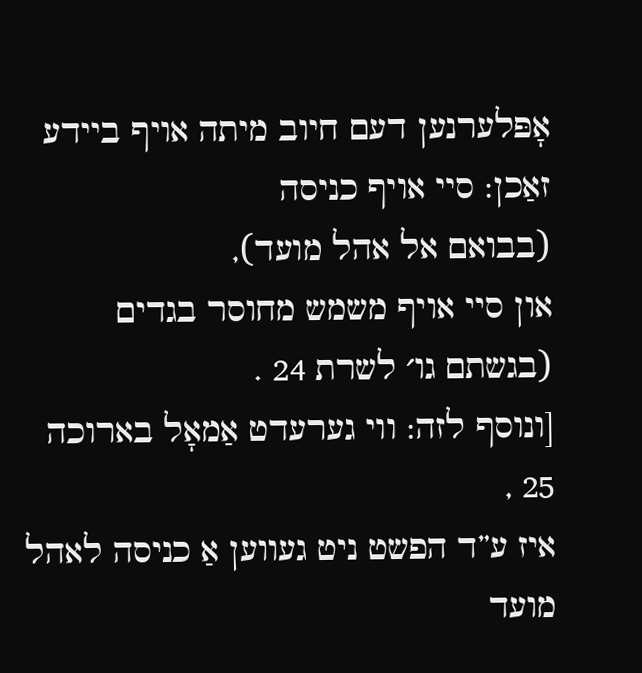אָפּלערנען דעם חיוב מיתה אויף ביידע זאַכן: סיי אויף כניסה
(בבואם אל אהל מועד),
און סיי אויף משמש מחוסר בגדים
(בגשתם גו׳ לשרת 24 .
[ונוסף לזה: ווי גערעדט אַמאָל בארוכה 25 ,
איז ע”ד הפשט ניט געווען אַ כניסה לאהל מועד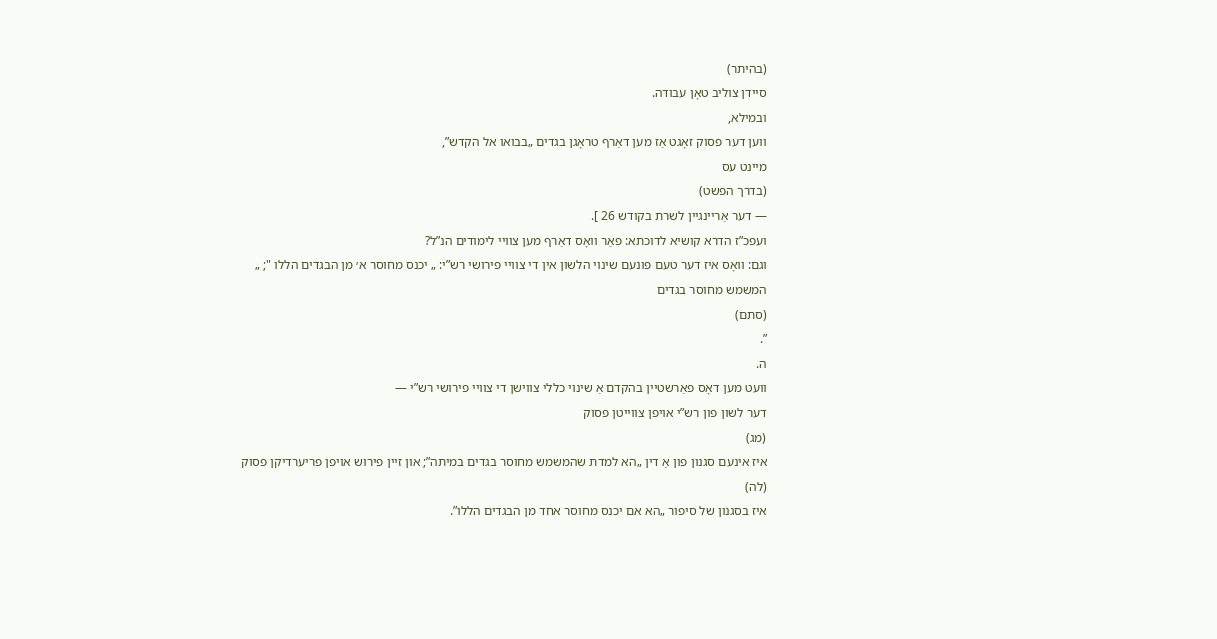(בהיתר)
סיידן צוליב טאָן עבודה.
ובמילא,
ווען דער פסוק זאָגט אַז מען דאַרף טראָגן בגדים „בבואו אל הקדש”,
מיינט עס
(בדרך הפשט)
— דער אַריינגיין לשרת בקודש 26 ].
ועפכ”ז הדרא קושיא לדוכתא: פאַר וואָס דאַרף מען צוויי לימודים הנ”ל?
וגם: וואָס איז דער טעם פונעם שינוי הלשון אין די צוויי פירושי רש”י: „ יכנס מחוסר א׳ מן הבגדים הללו "; „ המשמש מחוסר בגדים
(סתם)
”.
ה.
וועט מען דאָס פאַרשטיין בהקדם אַ שינוי כללי צווישן די צוויי פירושי רש”י —
דער לשון פון רש”י אויפן צווייטן פסוק
(מג)
איז אינעם סגנון פון אַ דין „הא למדת שהמשמש מחוסר בגדים במיתה”; און זיין פירוש אויפן פריערדיקן פסוק
(לה)
איז בסגנון של סיפור „הא אם יכנס מחוסר אחד מן הבגדים הללו”.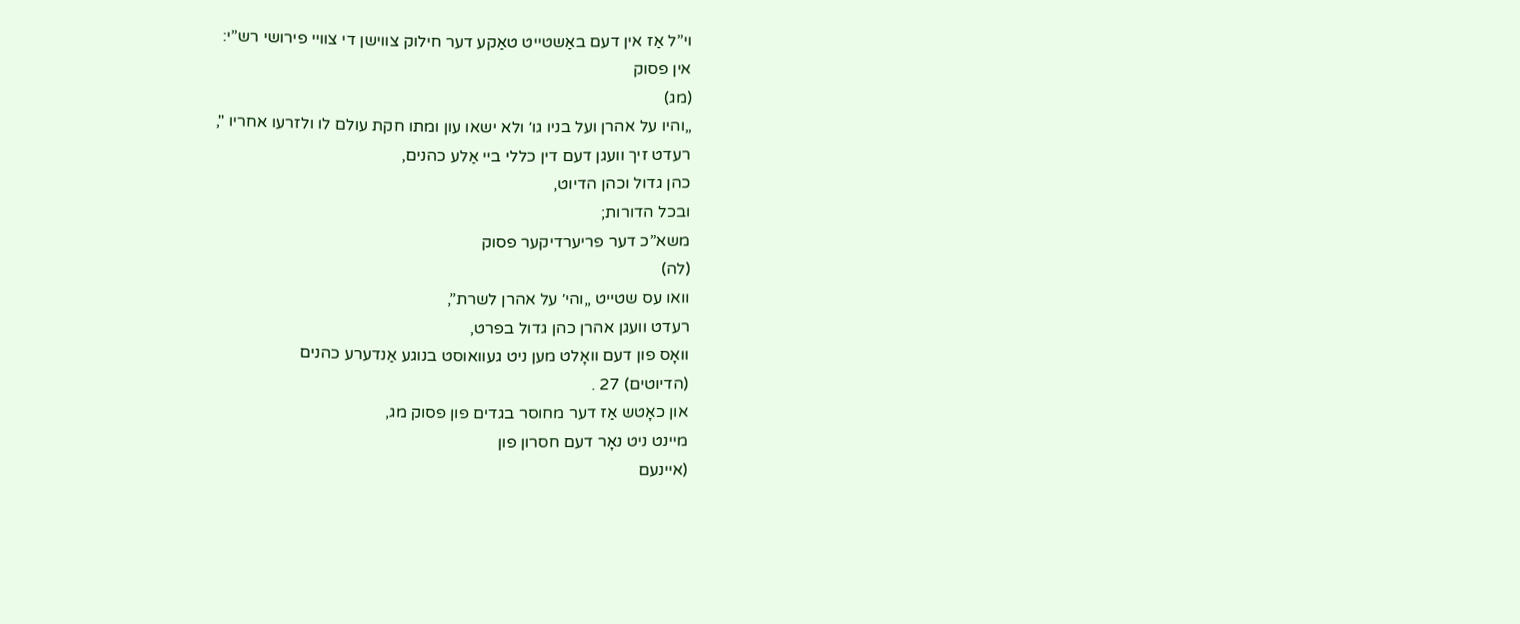וי”ל אַז אין דעם באַשטייט טאַקע דער חילוק צווישן די צוויי פירושי רש”י:
אין פסוק
(מג)
„והיו על אהרן ועל בניו גו׳ ולא ישאו עון ומתו חקת עולם לו ולזרעו אחריו ",
רעדט זיך וועגן דעם דין כללי ביי אַלע כהנים,
כהן גדול וכהן הדיוט,
ובכל הדורות;
משא”כ דער פריערדיקער פסוק
(לה)
וואו עס שטייט „והי׳ על אהרן לשרת”,
רעדט וועגן אהרן כהן גדול בפרט,
וואָס פון דעם וואָלט מען ניט געוואוסט בנוגע אַנדערע כהנים
(הדיוטים) 27 .
און כאָטש אַז דער מחוסר בגדים פון פסוק מג,
מיינט ניט נאָר דעם חסרון פון
(איינעם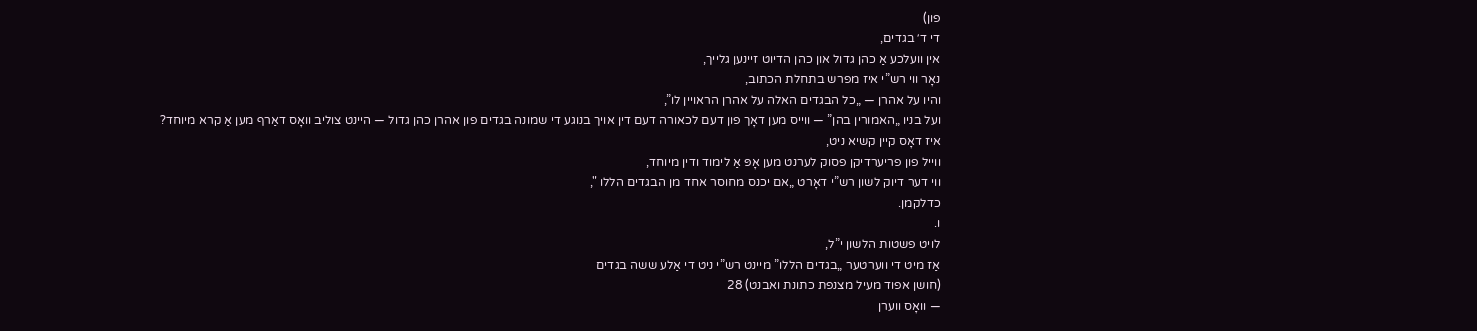פון)
די ד׳ בגדים,
אין וועלכע אַ כהן גדול און כהן הדיוט זיינען גלייך,
נאָר ווי רש”י איז מפרש בתחלת הכתוב,
והיו על אהרן — „כל הבגדים האלה על אהרן הראויין לו”,
ועל בניו „האמורין בהן” — ווייס מען דאָך פון דעם לכאורה דעם דין אויך בנוגע די שמונה בגדים פון אהרן כהן גדול — היינט צוליב וואָס דאַרף מען אַ קרא מיוחד?
איז דאָס קיין קשיא ניט,
ווייל פון פריערדיקן פסוק לערנט מען אָפּ אַ לימוד ודין מיוחד,
ווי דער דיוק לשון רש”י דאָרט „אם יכנס מחוסר אחד מן הבגדים הללו ",
כדלקמן.
ו.
לויט פשטות הלשון י”ל,
אַז מיט די ווערטער „בגדים הללו” מיינט רש”י ניט די אַלע ששה בגדים
(חושן אפוד מעיל מצנפת כתונת ואבנט) 28
— וואָס ווערן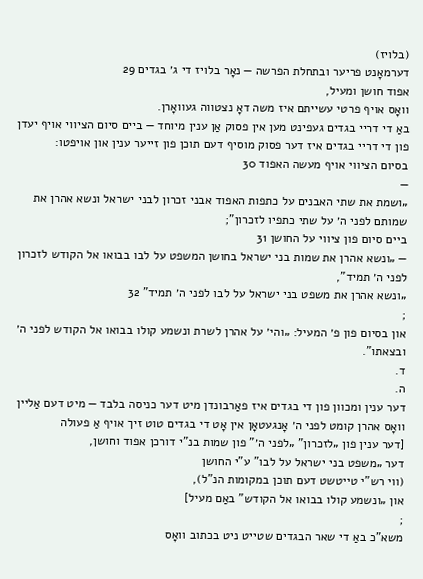(בלויז)
דערמאָנט פריער ובתחלת הפרשה — נאָר בלויז די ג׳ בגדים 29
אפוד חושן ומעיל,
וואָס אויף פרטי עשייתם איז משה דאָ נצטווה געוואָרן.
באַ די דריי בגדים געפינט מען אין פסוק אַן ענין מיוחד — ביים סיום הציווי אויף יעדן פון די דריי בגדים איז דער פסוק מוסיף דעם תוכן פון זייער ענין און אויפטו:
בסיום הציווי אויף מעשה האפוד 30
—
„ושמת את שתי האבנים על כתפות האפוד אבני זכרון לבני ישראל ונשא אהרן את שמותם לפני ה׳ על שתי כתפיו לזכרון”;
ביים סיום פון ציווי על החושן 31
— „ונשא אהרן את שמות בני ישראל בחושן המשפט על לבו בבואו אל הקודש לזכרון לפני ה׳ תמיד”,
„ונשא אהרן את משפט בני ישראל על לבו לפני ה׳ תמיד” 32
;
און בסיום פון פ׳ המעיל: „והי׳ על אהרן לשרת ונשמע קולו בבואו אל הקודש לפני ה׳ ובצאתו”.
ד.
ה.
דער ענין ומכוון פון די בגדים איז פאַרבונדן מיט דער כניסה בלבד — מיט דעם אַליין וואָס אהרן קומט לפני ה׳ אָנגעטאָן אין אָט די בגדים טוט זיך אויף אַ פעולה
[דער ענין פון „לזכרון” „לפני ה׳” פון שמות בנ”י דורכן אפוד וחושן,
דער „משפט בני ישראל על לבו” ע”י החושן
(ווי רש”י טייטשט דעם תוכן במקומות הנ”ל),
און „ונשמע קולו בבואו אל הקודש” באַם מעיל]
;
משא”כ באַ די שאר הבגדים שטייט ניט בכתוב וואָס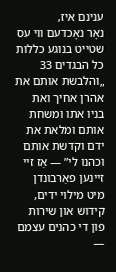ענינם איז,
נאָר נאָכדעם ווי עס שטייט בנוגע כללות כל הבגדים 33
„והלבשת אותם את אהרן אחיך ואת בניו אתו ומשחת אותם ומלאת את ידם וקדשת אותם וכהנו לי” — אַז זיי זיינען פאַרבונדן מיט מילוי ידים,
קידוש און שירות פון די כהנים עצמם —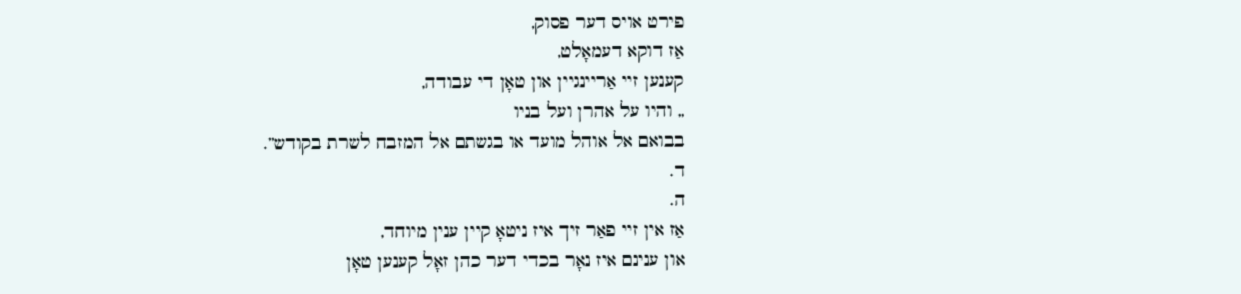פירט אויס דער פסוק,
אַז דוקא דעמאָלט,
קענען זיי אַריינגיין און טאָן די עבודה,
„ והיו על אהרן ועל בניו
בבואם אל אוהל מועד או בגשתם אל המזבח לשרת בקודש”.
ד.
ה.
אַז אין זיי פאַר זיך איז ניטאָ קיין ענין מיוחד,
און ענינם איז נאָר בכדי דער כהן זאָל קענען טאָן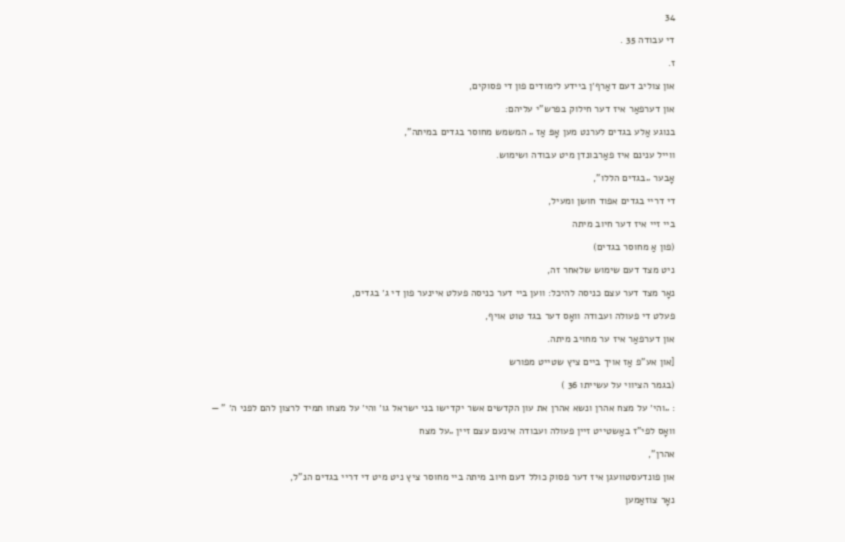34
די עבודה 35 .
ז.
און צוליב דעם דאַרף׳ן ביידע לימודים פון די פסוקים,
און דערפאַר איז דער חילוק בפרש”י עליהם:
בנוגע אַלע בגדים לערנט מען אָפּ אַז „ המשמש מחוסר בגדים במיתה”,
ווייל ענינם איז פאַרבונדן מיט עבודה ושימוש.
אָבער „בגדים הללו”,
די דריי בגדים אפוד חושן ומעיל,
ביי זיי איז דער חיוב מיתה
(פון אַ מחוסר בגדים)
ניט מצד דעם שימוש שלאחר זה,
נאָר מצד דער עצם כניסה להיכל: ווען ביי דער כניסה פעלט איינער פון די ג׳ בגדים,
פעלט די פעולה ועבודה וואָס דער בגד טוט אויף,
און דערפאַר איז ער מחויב מיתה.
[און אע”פ אַז אויך ביים ציץ שטייט מפורש
(בגמר הציווי על עשייתו 36 )
: „והי׳ על מצח אהרן ונשא אהרן את עון הקדשים אשר יקדישו בני ישראל גו׳ והי׳ על מצחו תמיד לרצון להם לפני ה׳ " —
וואָס לפי”ז באַשטייט זיין פעולה ועבודה אינעם עצם זיין „על מצח
אהרן”,
און פונדעסטוועגן איז דער פסוק כולל דעם חיוב מיתה ביי מחוסר ציץ ניט מיט די דריי בגדים הנ”ל,
נאָר צוזאַמען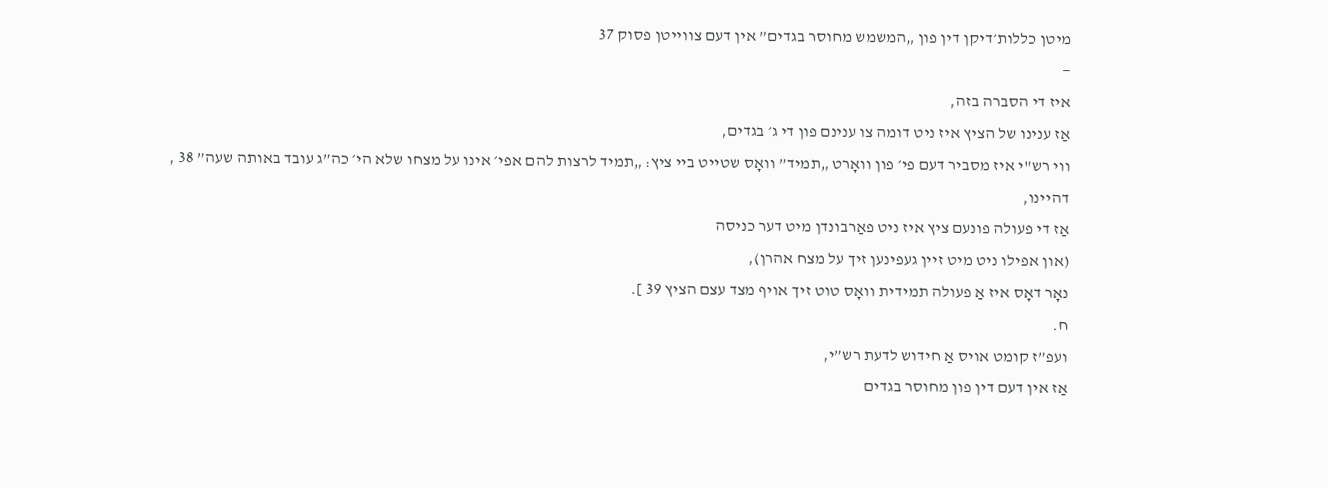מיטן כללות׳דיקן דין פון „המשמש מחוסר בגדים” אין דעם צווייטן פסוק 37
—
איז די הסברה בזה,
אַז ענינו של הציץ איז ניט דומה צו ענינם פון די ג׳ בגדים,
ווי רש"י איז מסביר דעם פי׳ פון וואָרט „תמיד” וואָס שטייט ביי ציץ: „תמיד לרצות להם אפי׳ אינו על מצחו שלא הי׳ כה”ג עובד באותה שעה” 38 ,
דהיינו,
אַז די פעולה פונעם ציץ איז ניט פאַרבונדן מיט דער כניסה
(און אפילו ניט מיט זיין געפינען זיך על מצח אהרן),
נאָר דאָס איז אַ פעולה תמידית וואָס טוט זיך אויף מצד עצם הציץ 39 ].
ח.
ועפ”ז קומט אויס אַ חידוש לדעת רש”י,
אַז אין דעם דין פון מחוסר בגדים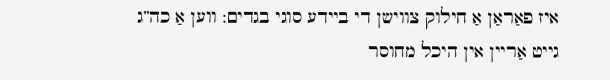איז פאַראַן אַ חילוק צווישן די ביידע סוגי בגדים: ווען אַ כה”ג גייט אַריין אין היכל מחוסר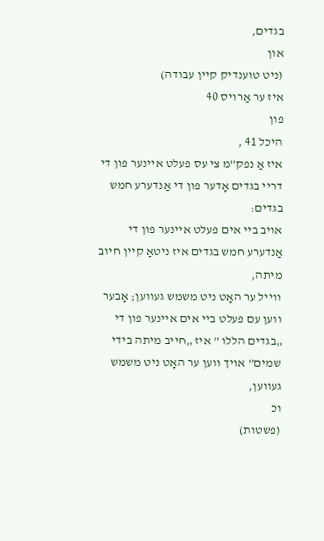בגדים,
און
(ניט טוענדיק קיין עבודה)
איז ער אַרויס 40
פון
היכל 41 ,
איז אַ נפק”מ צי עס פעלט איינער פון די דריי בגדים אָדער פון די אַנדערע חמש בגדים:
אויב ביי אים פעלט איינער פון די אַנדערע חמש בגדים איז ניטאָ קיין חיוב מיתה,
ווייל ער האָט ניט משמש געווען; אָבער ווען עם פעלט ביי אים איינער פון די „בגדים הללו " איז „חייב מיתה בידי שמים” אויך ווען ער האָט ניט משמש געווען,
וכ
(פשטות)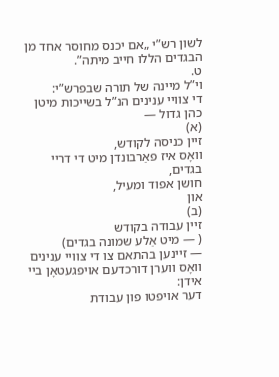לשון רש”י „אם יכנס מחוסר אחד מן הבגדים הללו חייב מיתה”.
ט.
וי”ל מיינה של תורה שבפרש”י:
די צוויי ענינים הנ”ל בשייכות מיטן כהן גדול —
(א)
זיין כניסה לקודש,
וואָס איז פאַרבונדן מיט די דריי בגדים,
חושן אפוד ומעיל,
און
(ב)
זיין עבודה בקודש
( — מיט אַלע שמונה בגדים)
— זיינען בהתאם צו די צוויי ענינים וואָס ווערן דורכדעם אויפגעטאָן ביי אידן:
דער אויפטו פון עבודת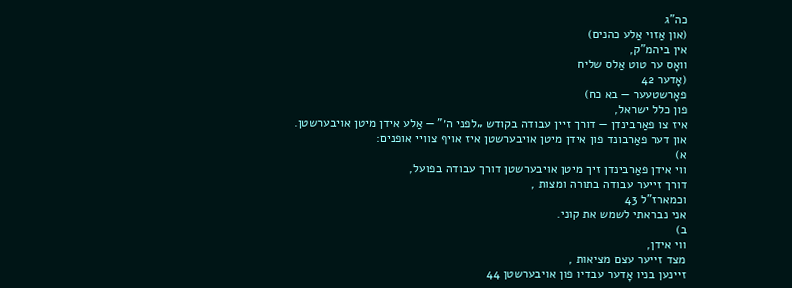כה”ג
(און אַזוי אַלע כהנים)
אין ביהמ”ק,
וואָס ער טוט אַלס שליח
(אָדער 42
פאָרשטעער — בא כח)
פון כלל ישראל,
איז צו פאַרבינדן — דורך זיין עבודה בקודש „לפני ה׳” — אַלע אידן מיטן אויבערשטן.
און דער פאַרבונד פון אידן מיטן אויבערשטן איז אויף צוויי אופנים:
א)
ווי אידן פאַרבינדן זיך מיטן אויבערשטן דורך עבודה בפועל,
דורך זייער עבודה בתורה ומצות ,
וכמארז"ל 43
אני נבראתי לשמש את קוני.
ב)
ווי אידן,
מצד זייער עצם מציאות ,
זיינען בניו אָדער עבדיו פון אויבערשטן 44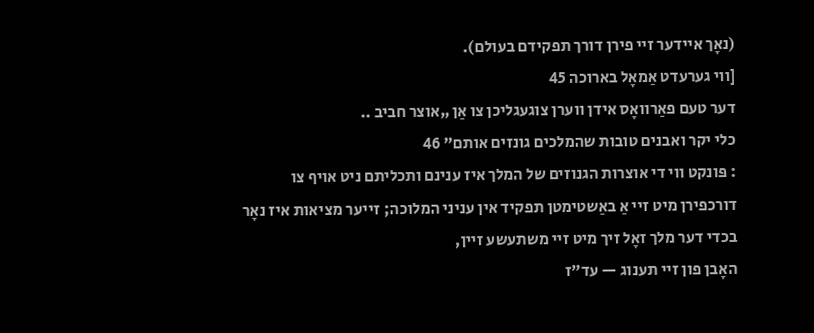(נאָך איידער זיי פירן דורך תפקידם בעולם).
[ווי גערעדט אַמאָל בארוכה 45
דער טעם פאַרוואָס אידן ווערן צוגעגליכן צו אַן „אוצר חביב ..
כלי יקר ואבנים טובות שהמלכים גונזים אותם” 46
: פּונקט ווי די אוצרות הגנוזים של המלך איז ענינם ותכליתם ניט אויף צו דורכפירן מיט זיי אַ באַשטימטן תפקיד אין עניני המלוכה; זייער מציאות איז נאָר בכדי דער מלך זאָל זיך מיט זיי משתעשע זיין,
האָבן פון זיי תענוג — עד”ז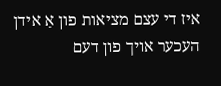איז די עצם מציאות פון אַ אידן העכער אויך פון דעם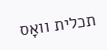תכלית וואָס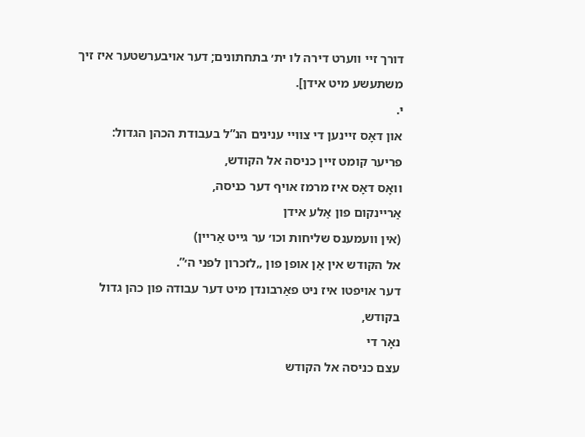דורך זיי ווערט דירה לו ית׳ בתחתונים; דער אויבערשטער איז זיך משתעשע מיט אידן].
י.
און דאָס זיינען די צוויי ענינים הנ”ל בעבודת הכהן הגדול:
פריער קומט זיין כניסה אל הקודש,
וואָס דאָס איז מרמז אויף דער כניסה,
אַריינקום פון אַלע אידן
(אין וועמענס שליחות וכו׳ ער גייט אַריין)
אל הקודש אין אַן אופן פון „לזכרון לפני ה׳”.
דער אויפטו איז ניט פאַרבונדן מיט דער עבודה פון כהן גדול בקודש,
נאָר די
עצם כניסה אל הקודש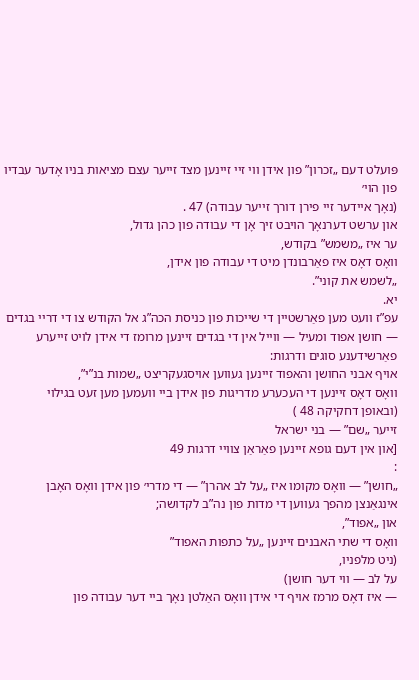פּועלט דעם „זכרון” פון אידן ווי זיי זיינען מצד זייער עצם מציאות בניו אָדער עבדיו פון הוי׳
(נאָך איידער זיי פירן דורך זייער עבודה) 47 .
און ערשט דערנאָך הויבט זיך אָן די עבודה פון כהן גדול,
ער איז „משמש” בקודש,
וואָס דאָס איז פאַרבונדן מיט די עבודה פון אידן,
„לשמש את קוני”.
יא.
עפ”ז וועט מען פאַרשטיין די שייכות פון כניסת הכה”ג אל הקודש צו די דריי בגדים — חושן אפוד ומעיל — ווייל אין די בגדים זיינען מרומז די אידן לויט זייערע פאַרשידענע סוגים ודרגות:
אויף אבני החושן והאפוד זיינען געווען אויסגעקריצט „שמות בנ”י”,
וואָס דאָס זיינען די העכערע מדריגות פון אידן ביי וועמען מען זעט בגילוי
(ובאופן דחקיקה 48 )
זייער „שם” — בני ישראל
[און אין דעם גופא זיינען פאַראַן צוויי דרגות 49
:
„חושן” — וואָס מקומו איז „על לב אהרן” — די מדרי׳ פון אידן וואָס האָבן אינגאַנצן מהפך געווען די מדות פון נה”ב לקדושה;
און „אפוד”,
וואָס די שתי האבנים זיינען „על כתפות האפוד”
(ניט מלפניו,
על לב — ווי דער חושן)
— איז דאָס מרמז אויף די אידן וואָס האַלטן נאָך ביי דער עבודה פון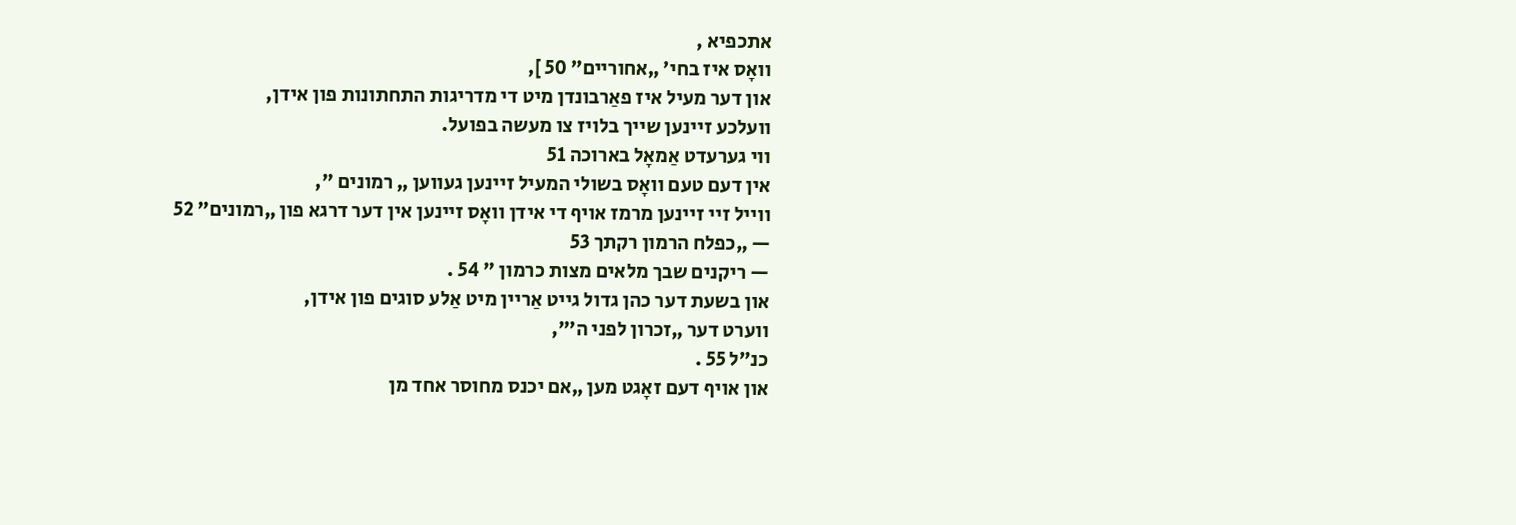אתכפיא ,
וואָס איז בחי׳ „אחוריים” 50 ],
און דער מעיל איז פאַרבונדן מיט די מדריגות התחתונות פון אידן,
וועלכע זיינען שייך בלויז צו מעשה בפועל.
ווי גערעדט אַמאָל בארוכה 51
אין דעם טעם וואָס בשולי המעיל זיינען געווען „ רמונים ",
ווייל זיי זיינען מרמז אויף די אידן וואָס זיינען אין דער דרגא פון „רמונים” 52
— „כפלח הרמון רקתך 53
— ריקנים שבך מלאים מצות כרמון " 54 .
און בשעת דער כהן גדול גייט אַריין מיט אַלע סוגים פון אידן,
ווערט דער „זכרון לפני ה’”,
כנ”ל 55 .
און אויף דעם זאָגט מען „אם יכנס מחוסר אחד מן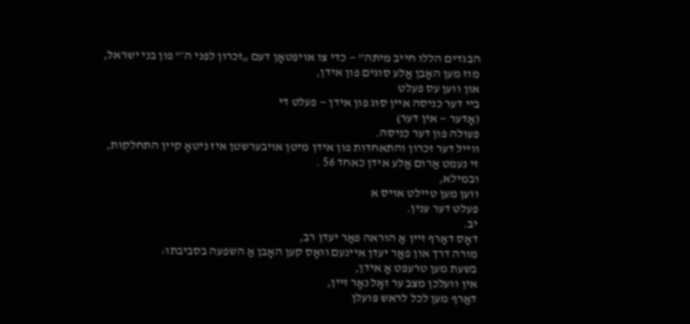הבגדים הללו חייב מיתה” — כדי צו אויפטאָן דעם „זכרון לפני ה׳” פון בני ישראל,
מוז מען האָבן אַלע סוגים פון אידן,
און ווען עס פעלט
ביי דער כניסה איין סוג פון אידן — פעלט די
(אָדער — אין דער)
פעולה פון דער כניסה.
ווייל דער זכרון והתאחדות פון אידן מיטן אויבערשטן איז ניטאָ קיין התחלקות,
זי נעמט אַרום אַלע אידן כאחד 56 .
ובמילא,
ווען מען טיילט אויס א
פעלט דער ענין.
יב.
דאָס דאַרף זיין אַ הוראה פאַר יעדן רב,
מורה דרך און פאַר יעדן איינעם וואָס קען האָבן אַ השפעה בסביבתו:
בשעת מען טרעפט אַ אידן,
אין וועלכן מצב ער זאָל נאָר זיין,
דאַרף מען לכל לראש פּועלן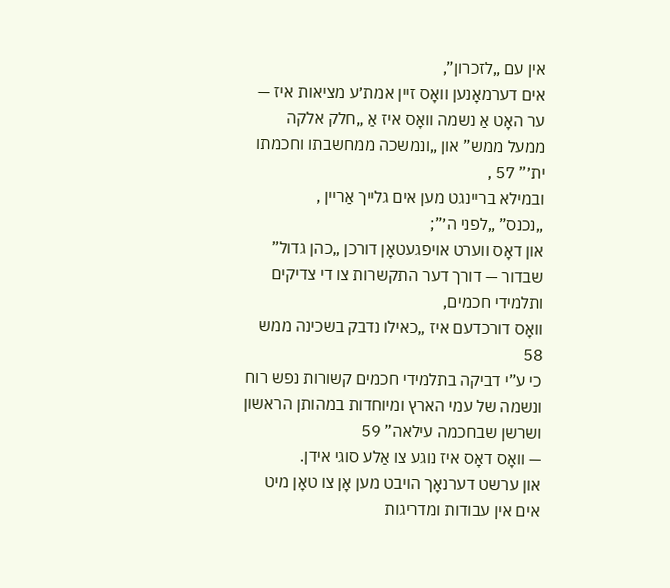אין עם „לזכרון”,
אים דערמאָנען וואָס זיין אמת׳ע מציאות איז — ער האָט אַ נשמה וואָס איז אַ „חלק אלקה ממעל ממש” און „ונמשכה ממחשבתו וחכמתו ית׳” 57 ,
ובמילא בריינגט מען אים גלייך אַריין ,
„נכנס” „לפני ה׳”;
און דאָס ווערט אויפגעטאָן דורכן „כהן גדול” שבדור — דורך דער התקשרות צו די צדיקים ותלמידי חכמים,
וואָס דורכדעם איז „כאילו נדבק בשכינה ממש 58
כי ע”י דביקה בתלמידי חכמים קשורות נפש רוח ונשמה של עמי הארץ ומיוחדות במהותן הראשון ושרשן שבחכמה עילאה” 59
— וואָס דאָס איז נוגע צו אַלע סוגי אידן.
און ערשט דערנאָך הויבט מען אָן צו טאָן מיט אים אין עבודות ומדריגות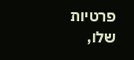פרטיות שלו,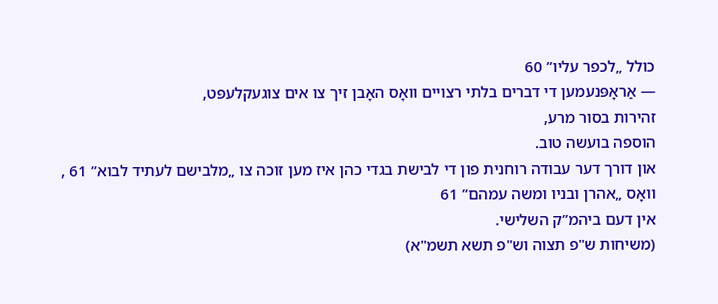כולל „לכפר עליו” 60
— אַראָפּנעמען די דברים בלתי רצויים וואָס האָבן זיך צו אים צוגעקלעפּט,
זהירות בסור מרע,
הוספה בועשה טוב.
און דורך דער עבודה רוחנית פון די לבישת בגדי כהן איז מען זוכה צו „מלבישם לעתיד לבוא” 61 ,
וואָס „אהרן ובניו ומשה עמהם” 61
אין דעם ביהמ”ק השלישי.
(משיחות ש"פ תצוה וש"פ תשא תשמ"א)